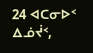24 ᐊᑕᓂᐅᑉ ᐃᓅᔫᑉ,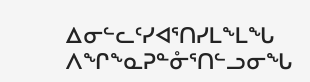ᐃᓂᓪᓚᑦᓯᐊᕐᑎᓯᒪᖕᒪᖓ ᐱᖏᖕᓇᕈᓐᓁᕐᑎᓪᓗᓂᖓ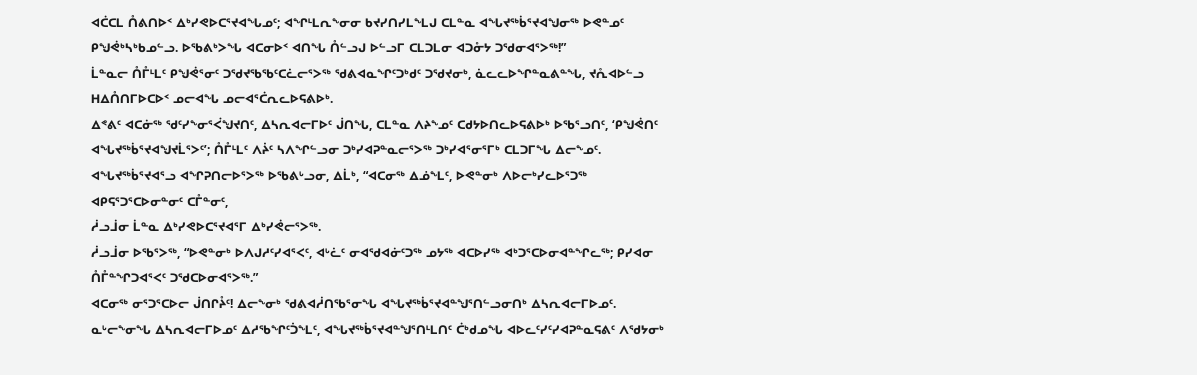ᐊᑖᑕᒪ ᑍᕕᑎᐅᑉ ᐃᒃᓯᕙᐅᑕᕐᔪᐊᖓᓄᑦ; ᐊᖏᒻᒪᕆᖕᓂᓂ ᑲᔪᓯᑎᓯᒪᖕᒪᒍ ᑕᒪᓐᓇ ᐊᖓᔪᖅᑳᕐᔪᐊᖑᓂᖅ ᐅᕙᓐᓄᑦ ᑭᖑᕚᒃᓴᒃᑲᓄᓪᓗ. ᐅᖃᕕᒃᐳᖓ ᐊᑕᓂᐅᑉ ᐊᑎᖓ ᑍᓪᓗᒍ ᐅᓪᓗᒥ ᑕᒪᑐᒪᓂ ᐊᑐᓁᔭ ᑐᖁᓂᐊᕐᐳᖅ!”
ᒫᓐᓇᓕ ᑍᒤᒻᒪᑦ ᑭᖑᕚᕐᓂᑦ ᑐᖁᔪᖃᖃᑦᑕᓛᓕᕐᐳᖅ ᖁᕕᐊᓇᖏᑦᑐᒃᑯᑦ ᑐᖁᔪᓂᒃ, ᓈᓚᓚᐅᖏᓐᓇᕕᓐᖓ, ᔪᕅᐊᐅᓪᓗ ᕼᐃᑍᑎᒥᐅᑕᐅᑉ ᓄᓕᐊᖓ ᓄᓕᐊᕐᑖᕆᓚᐅᕋᕕᐅᒃ.
ᐃᕝᕕᑦ ᐊᑕᓃᖅ ᖁᑦᓯᖕᓂᕐᐹᖑᔪᑎᑦ, ᐃᓴᕆᐊᓕᒥᐅᑦ ᒎᑎᖓ, ᑕᒪᓐᓇ ᐱᔨᖕᓄᑦ ᑕᑯᔭᐅᑎᓚᐅᕋᕕᐅᒃ ᐅᖃᕐᓗᑎᑦ, ‘ᑭᖑᕚᑎᑦ ᐊᖓᔪᖅᑳᕐᔪᐊᖑᔪᒫᕐᐳᑦ’; ᑍᒤᒻᒪᑦ ᐱᔩᑦ ᓴᐱᖏᓪᓗᓂ ᑐᒃᓯᐊᕈᓐᓇᓕᕐᐳᖅ ᑐᒃᓯᐊᕐᓂᕐᒥᒃ ᑕᒪᑐᒥᖓ ᐃᓕᖕᓄᑦ.
ᐊᖓᔪᖅᑳᕐᔪᐊᕐᓗ ᐊᖏᕈᑎᓕᐅᕐᐳᖅ ᐅᖃᕕᒡᓗᓂ, ᐃᒫᒃ, “ᐊᑕᓂᖅ ᐃᓅᖕᒪᑦ, ᐅᕙᓐᓂᒃ ᐱᐅᓕᒃᓯᓚᐅᕐᑐᖅ ᐊᑭᕋᕐᑐᕐᑕᐅᓂᓐᓂᑦ ᑕᒤᓐᓂᑦ,
ᓲᓗᒨᓂ ᒫᓐᓇ ᐃᒃᓯᕙᐅᑕᕐᔪᐊᕐᒥ ᐃᒃᓯᕚᓕᕐᐳᖅ.
ᓲᓗᒨᓂ ᐅᖃᕐᐳᖅ, “ᐅᕙᓐᓂᒃ ᐅᐱᒍᓱᑦᓯᐊᕐᐸᑦ, ᐊᒡᓛᑦ ᓂᐊᖁᐊᓃᑦᑐᖅ ᓄᔭᖅ ᐊᑕᐅᓯᖅ ᐊᒃᑐᕐᑕᐅᓂᐊᓐᖏᓚᖅ; ᑭᓯᐊᓂ ᑍᒤᓐᖏᑐᐊᕐᐸᑦ ᑐᖁᑕᐅᓂᐊᕐᐳᖅ.”
ᐊᑕᓂᖅ ᓂᕐᑐᕐᑕᐅᓕ ᒎᑎᒋᔧᑦ! ᐃᓕᖕᓂᒃ ᖁᕕᐊᓲᑎᖃᕐᓂᖓ ᐊᖓᔪᖅᑳᕐᔪᐊᓐᖑᕐᑎᓪᓗᓂᑎᒃ ᐃᓴᕆᐊᓕᒥᐅᓄᑦ. ᓇᒡᓕᖕᓂᖓ ᐃᓴᕆᐊᓕᒥᐅᓄᑦ ᐃᓱᖃᖏᑦᑑᖕᒪᑦ, ᐊᖓᔪᖅᑳᕐᔪᐊᓐᖑᕐᑎᒻᒪᑎᑦ ᑖᒃᑯᓄᖓ ᐊᐅᓚᑦᓯᑦᓯᐊᕈᓐᓇᕋᕕᑦ ᐱᖁᔭᓂᒃ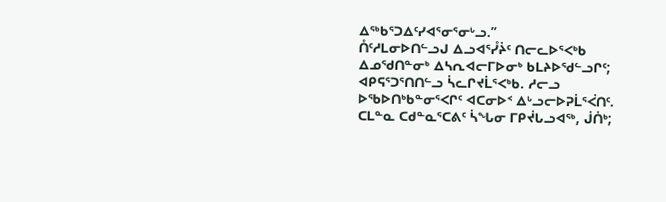ᐃᖅᑲᕐᑐᐃᑦᓯᐊᕐᓂᕐᓂᒡᓗ.”
ᑍᑦᓱᒪᓂᐅᑎᓪᓗᒍ ᐃᓗᐊᕐᓮᔩᑦ ᑎᓕᓚᐅᕐᐸᒃᑲ ᐃᓄᖁᑎᓐᓂᒃ ᐃᓴᕆᐊᓕᒥᐅᓂᒃ ᑲᒪᔨᐅᖁᓪᓗᒋᑦ; ᐊᑭᕋᕐᑐᕐᑎᑎᓪᓗ ᓵᓚᒋᔪᒫᕐᐸᒃᑲ. ᓱᓕᓗ ᐅᖃᐅᑎᒃᑲᓐᓂᕐᐸᒋᑦ ᐊᑕᓂᐅᑉ ᐃᒡᓗᓕᐅᕈᒫᕐᐹᑎᑦ.
ᑕᒪᓐᓇ ᑕᑯᓐᓇᕐᑕᕕᑦ ᓵᖓᓂ ᒥᑭᔫᒐᓗᐊᖅ, ᒎᑏᒃ;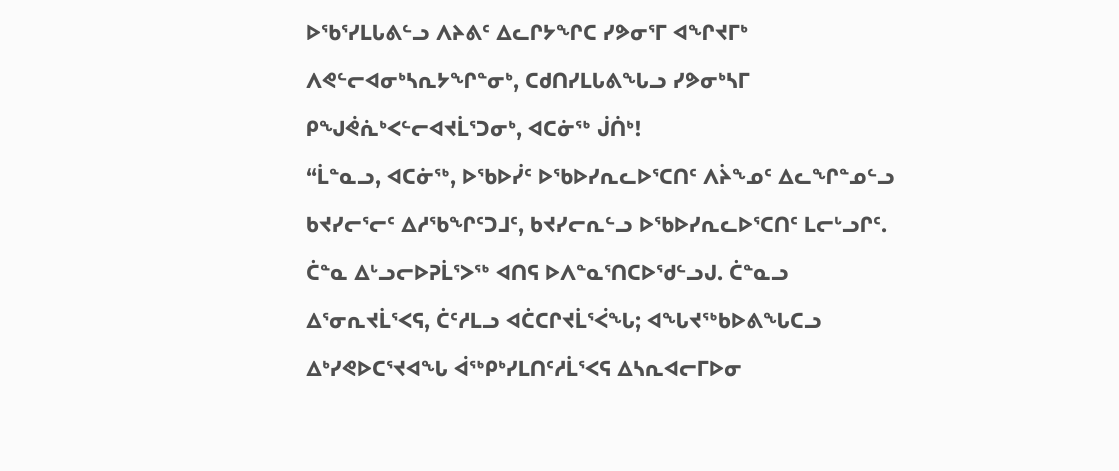ᐅᖃᕐᓯᒪᒐᕕᓪᓗ ᐱᔨᕕᑦ ᐃᓚᒋᔭᖏᑕ ᓯᕗᓂᕐᒥ ᐊᖏᔪᒥᒃ ᐱᕙᓪᓕᐊᓂᒃᓴᕆᔭᖏᓐᓂᒃ, ᑕᑯᑎᓯᒪᒐᕕᖓᓗ ᓯᕗᓂᒃᓴᒥ ᑭᖑᕚᕇᒃᐸᓪᓕᐊᔪᒫᕐᑐᓂᒃ, ᐊᑕᓃᖅ ᒎᑏᒃ!
“ᒫᓐᓇᓗ, ᐊᑕᓃᖅ, ᐅᖃᐅᓰᑦ ᐅᖃᐅᓯᕆᓚᐅᕐᑕᑎᑦ ᐱᔩᖕᓄᑦ ᐃᓚᖏᓐᓄᓪᓗ ᑲᔪᓯᓕᕐᓕᑦ ᐃᓱᖃᖏᑦᑐᒧᑦ, ᑲᔪᓯᓕᕆᓪᓗ ᐅᖃᐅᓯᕆᓚᐅᕐᑕᑎᑦ ᒪᓕᒡᓗᒋᑦ.
ᑖᓐᓇ ᐃᒡᓗᓕᐅᕈᒫᕐᐳᖅ ᐊᑎᕋ ᐅᐱᓐᓇᕐᑎᑕᐅᖁᓪᓗᒍ. ᑖᓐᓇᓗ ᐃᕐᓂᕆᔪᒫᕐᐸᕋ, ᑖᑦᓱᒪᓗ ᐊᑖᑕᒋᔪᒫᕐᐹᖓ; ᐊᖓᔪᖅᑲᐅᕕᖓᑕᓗ ᐃᒃᓯᕙᐅᑕᕐᔪᐊᖓ ᐋᖅᑭᒃᓯᒪᑎᑦᓱᒫᕐᐸᕋ ᐃᓴᕆᐊᓕᒥᐅᓂ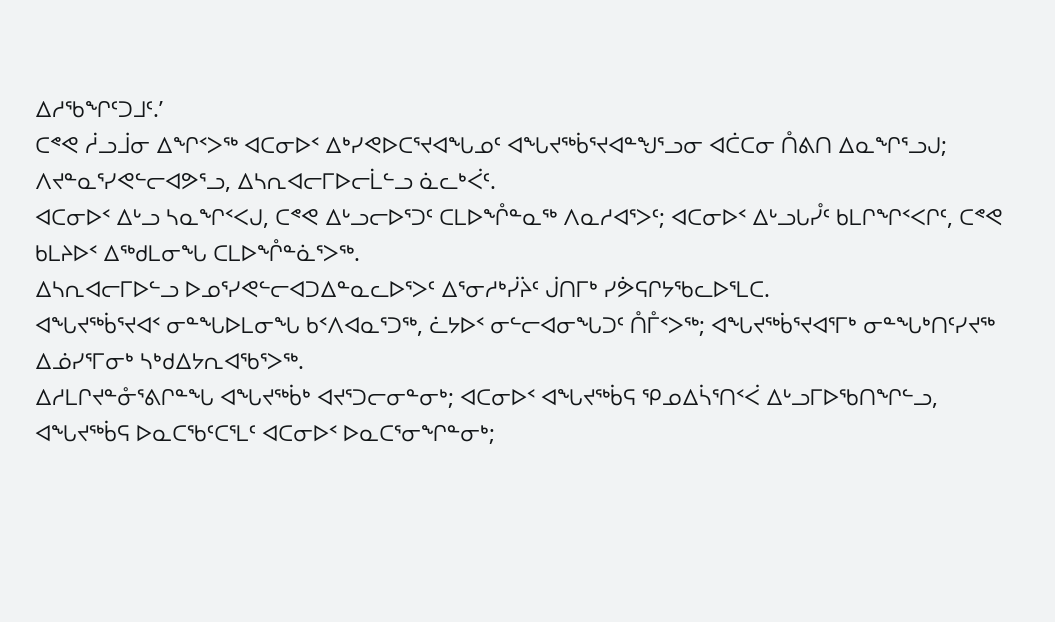ᐃᓱᖃᖏᑦᑐᒧᑦ.’
ᑕᕝᕙ ᓲᓗᒨᓂ ᐃᖏᑉᐳᖅ ᐊᑕᓂᐅᑉ ᐃᒃᓯᕙᐅᑕᕐᔪᐊᖓᓄᑦ ᐊᖓᔪᖅᑳᕐᔪᐊᓐᖑᕐᓗᓂ ᐊᑖᑕᓂ ᑍᕕᑎ ᐃᓇᖏᕐᓗᒍ; ᐱᔪᓐᓇᕐᓯᕙᓪᓕᐊᕗᕐᓗ, ᐃᓴᕆᐊᓕᒥᐅᓕᒫᓪᓗ ᓈᓚᒃᐹᑦ.
ᐊᑕᓂᐅᑉ ᐃᒡᓗ ᓴᓇᖏᑉᐸᒍ, ᑕᕝᕙ ᐃᒡᓗᓕᐅᕐᑐᑦ ᑕᒪᐅᖎᓐᓇᖅ ᐱᓇᓱᐊᕐᐳᑦ; ᐊᑕᓂᐅᑉ ᐃᒡᓗᒐᓮᑦ ᑲᒪᒋᖏᑉᐸᒋᑦ, ᑕᕝᕙ ᑲᒪᔨᐅᑉ ᐃᖅᑯᒪᓂᖓ ᑕᒪᐅᖎᓐᓈᕐᐳᖅ.
ᐃᓴᕆᐊᓕᒥᐅᓪᓗ ᐅᓄᕐᓯᕙᓪᓕᐊᑐᐃᓐᓇᓚᐅᕐᐳᑦ ᐃᕐᓂᓱᒃᓰᔩᑦ ᒎᑎᒥᒃ ᓯᕘᕋᒋᔭᖃᓚᐅᕐᒪᑕ.
ᐊᖓᔪᖅᑳᕐᔪᐊᑉ ᓂᓐᖓᐅᒪᓂᖓ ᑲᑉᐱᐊᓇᕐᑐᖅ, ᓛᔭᐅᑉ ᓂᓪᓕᐊᓂᖓᑐᑦ ᑍᒤᑉᐳᖅ; ᐊᖓᔪᖅᑳᕐᔪᐊᕐᒥᒃ ᓂᓐᖓᒃᑎᑦᓯᔪᖅ ᐃᓅᓯᕐᒥᓂᒃ ᓴᒃᑯᐃᔭᕆᐊᖃᕐᐳᖅ.
ᐃᓱᒪᒋᔪᓐᓁᕐᕕᒋᓐᖓ ᐊᖓᔪᖅᑳᒃ ᐊᔪᕐᑐᓕᓂᓐᓂᒃ; ᐊᑕᓂᐅᑉ ᐊᖓᔪᖅᑳᕋ ᕿᓄᐃᓵᕐᑎᑉᐹ ᐃᒡᓗᒥᐅᖃᑎᖏᓪᓗ, ᐊᖓᔪᖅᑳᕋ ᐅᓇᑕᖃᑦᑕᕐᒪᑦ ᐊᑕᓂᐅᑉ ᐅᓇᑕᕐᓂᖏᓐᓂᒃ;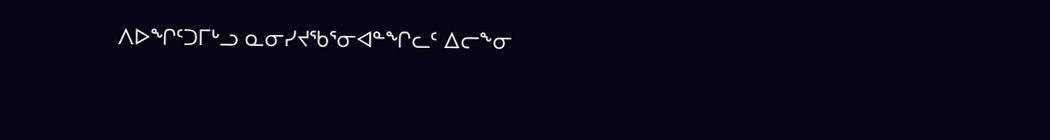ᐱᐅᖏᑦᑐᒥᒡᓗ ᓇᓂᓯᔪᖃᕐᓂᐊᓐᖏᓚᑦ ᐃᓕᖕᓂ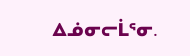ᐃᓅᓂᓕᒫᕐᓂ.